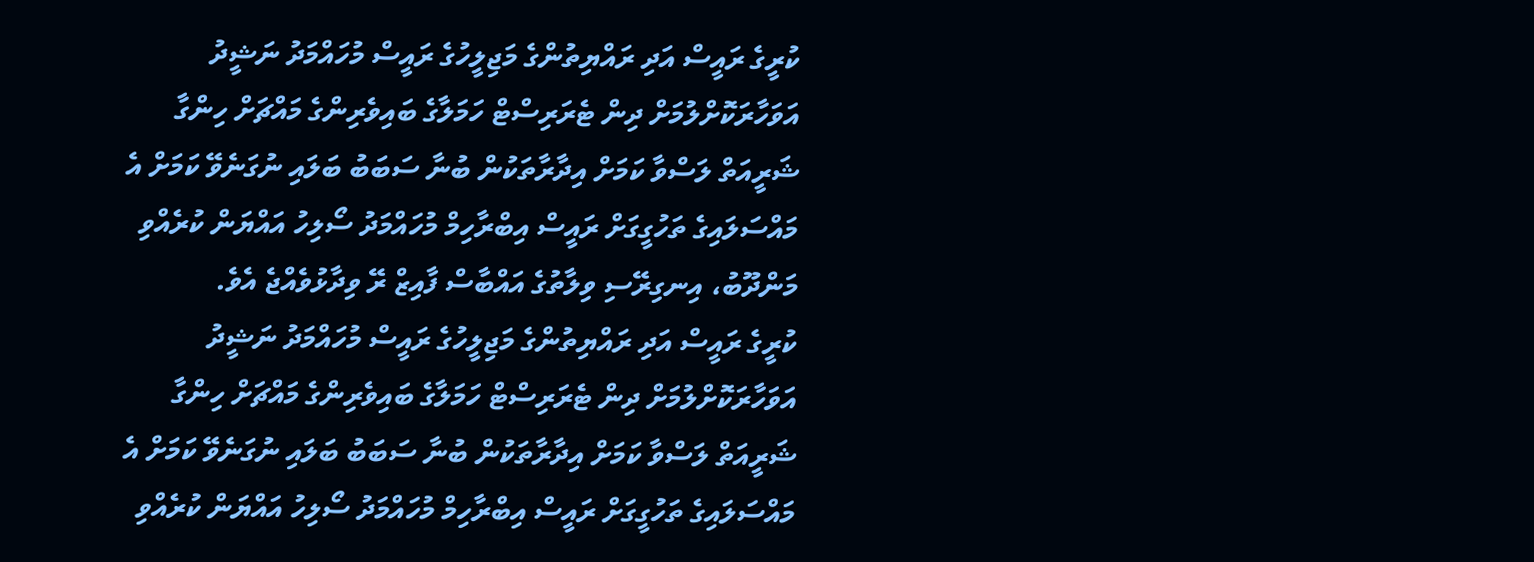ކުރީގެ ރައީސް އަދި ރައްޔިތުންގެ މަޖިލީހުގެ ރައީސް މުހައްމަދު ނަޝީދު އަވަހާރަކޮށްލުމަށް ދިން ޓެރަރިސްޓް ހަމަލާގެ ބައިވެރިންގެ މައްޗަށް ހިންގާ ޝަރީއަތް ލަސްވާ ކަމަށް އިދާރާތަކުން ބުނާ ސަބަބު ބަލައި ނުގަނެވޭ ކަމަށް އެ މައްސަލައިގެ ތަހުގީގަށް ރައީސް އިބްރާހިމް މުހައްމަދު ސޯލިހު އައްޔަން ކުރެއްވި މަންދޫބު، އިނގިރޭސި ވިލާތުގެ އައްބާސް ފާއިޒް ރޭ ވިދާޅުވެއްޖެ އެވެ.
ކުރީގެ ރައީސް އަދި ރައްޔިތުންގެ މަޖިލީހުގެ ރައީސް މުހައްމަދު ނަޝީދު އަވަހާރަކޮށްލުމަށް ދިން ޓެރަރިސްޓް ހަމަލާގެ ބައިވެރިންގެ މައްޗަށް ހިންގާ ޝަރީއަތް ލަސްވާ ކަމަށް އިދާރާތަކުން ބުނާ ސަބަބު ބަލައި ނުގަނެވޭ ކަމަށް އެ މައްސަލައިގެ ތަހުގީގަށް ރައީސް އިބްރާހިމް މުހައްމަދު ސޯލިހު އައްޔަން ކުރެއްވި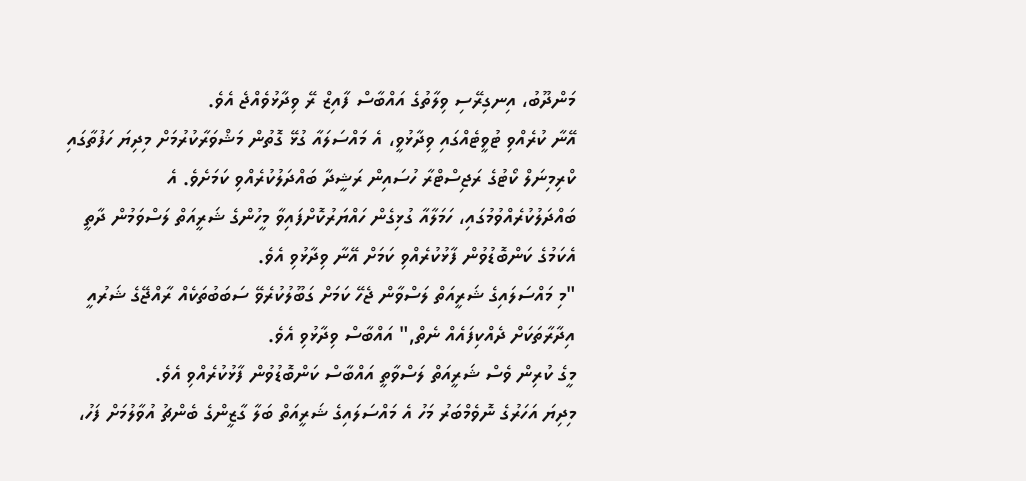މަންދޫބު، އިނގިރޭސި ވިލާތުގެ އައްބާސް ފާއިޒް ރޭ ވިދާޅުވެއްޖެ އެވެ.
އޭނާ ކުރެއްވި ޓުވީޓެއްގައި ވިދާޅުވީ، އެ މައްސަލައާ ގުޅޭ ގޮތުން މަޝްވަރާކުރުމަށް މިދިޔަ ހަފުތާގައި ކްރިމިނަލް ކޯޓުގެ ރަޖިސްޓްރާ ހުސައިން ރަޝީދާ ބައްދަލުކުރެއްވި ކަމަށެވެ. އެ ބައްދަލުކުރެއްވުމުގައި، ހަމަލާއާ ގުޅިގެން ހައްޔަރުކޮށްފައިވާ މީހުންގެ ޝަރީއަތް ލަސްވަމުން ދާތީ އެކަމުގެ ކަންބޮޑުވުން ފާޅުކުރެއްވި ކަމަށް އޭނާ ވިދާޅުވި އެވެ.
"މި މައްސަލައިގެ ޝަރީއަތް ލަސްވާން ޖެހޭ ކަމަށް ގަބޫލުކުރެވޭ ސަބަބުތަކެއް ރާއްޖޭގެ ޝަރުއީ އިދާރާތަކަށް ދެއްކިފައެއް ނެތް," އައްބާސް ވިދާޅުވި އެވެ.
މީގެ ކުރިން ވެސް ޝަރީއަތް ލަސްވާތީ އައްބާސް ކަންބޮޑުވުން ފާޅުކުރެއްވި އެވެ.
މިދިޔަ އަހަރުގެ ނޮވެމްބަރު މަހު އެ މައްސަލައިގެ ޝަރީއަތް ބަލާ ގާޒީންގެ ބެންޗު އުވާލުމަށް ފަހު،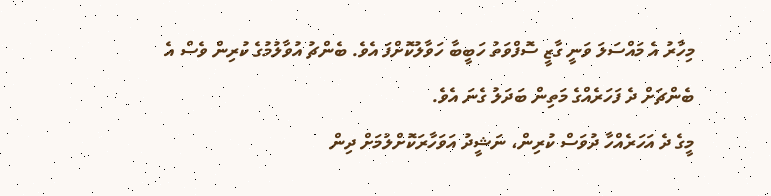މިހާރު އެ މައްސަލަ ވަނީ ގާޒީ ސޮފްވަތު ހަބީބާ ހަވާލުކޮށްފަ އެވެ. ބެންޗު އުވާލުމުގެ ކުރިން ވެސް އެ ބެންޗަށް ދެ ފަހަރެއްގެ މަތިން ބަދަލު ގެނަ އެވެ.
މީގެ ދެ އަހަރެއްހާ ދުވަސް ކުރިން، ނަޝީދު އަވަހާރަކޮށްލުމަށް ދިން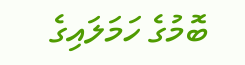ބޮމުގެ ހަމަލައިގެ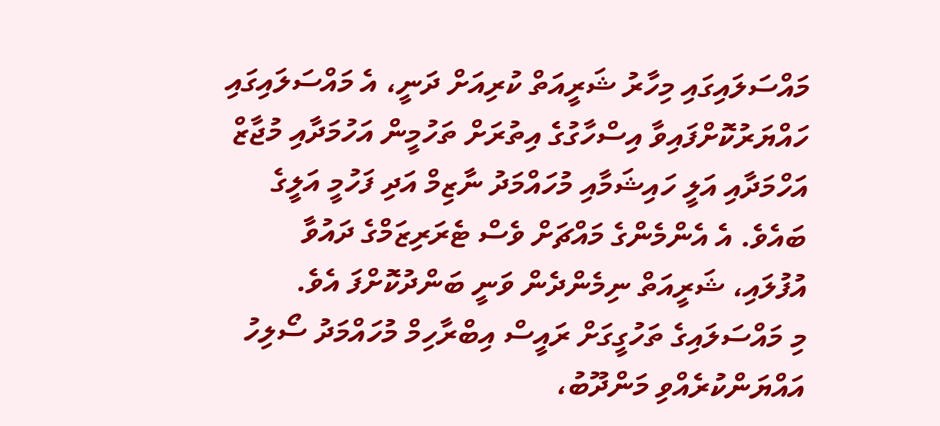މައްސަލައިގައި މިހާރު ޝަރީއަތް ކުރިއަށް ދަނީ، އެ މައްސަލައިގައި ހައްޔަރުކޮށްފައިވާ އިސްހާގުގެ އިތުރަށް ތަހުމީން އަހުމަދާއި މުޖާޒް އަހްމަދާއި އަލީ ހައިޝަމާއި މުހައްމަދު ނާޒިމް އަދި ފަހުމީ އަލީގެ ބައެވެ. އެ އެންމެންގެ މައްޗަށް ވެސް ޓެރަރިޒަމްގެ ދައުވާ އުފުލައި، ޝަރީއަތް ނިމެންދެން ވަނީ ބަންދުކޮށްފަ އެވެ.
މި މައްސަލައިގެ ތަހުގީގަށް ރައީސް އިބްރާހިމް މުހައްމަދު ސޯލިހު އައްޔަންކުރެއްވި މަންދޫބު،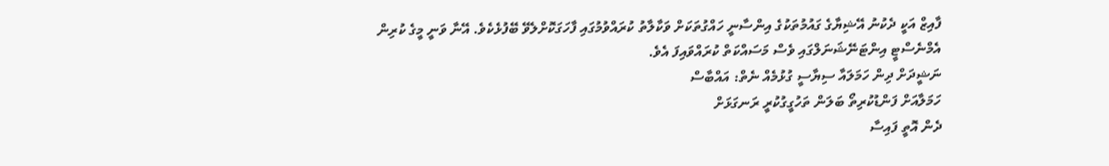ފާއިޒް އަކީ ދެކުނު އޭޝިޔާގެ ގައުމުތަކުގެ އިންސާނީ ހައްގުތަކަށް ވަކާލާތު ކުރައްވުމުގައި ފާހަގަކޮށްލެވޭ ބޭފުޅެކެވެ. އޭނާ ވަނީ މީގެ ކުރިން އެމްނެސްޓީ އިންޓަނޭޝަނަލްގައި ވެސް މަސައްކަތް ކުރައްވައިފަ އެވެ.
ނަޝީދަށް ދިން ހަމަލައާ ސިޔާސީ ގުޅުމެއް ނެތް: އައްބާސް
ހަމަލާއަށް ފަންޑުކުރިތޯ ބަލަން ތަހުގީގުކުރީ ރަނގަޅަށް
ދެން އޮތީ ފައިސާ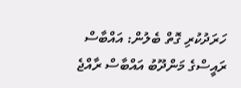ހަރަދުކުރި ގޮތް ބެލުން: އައްބާސް
ރައީސްގެ މަންދޫބު އައްބާސް ރާއްޖެ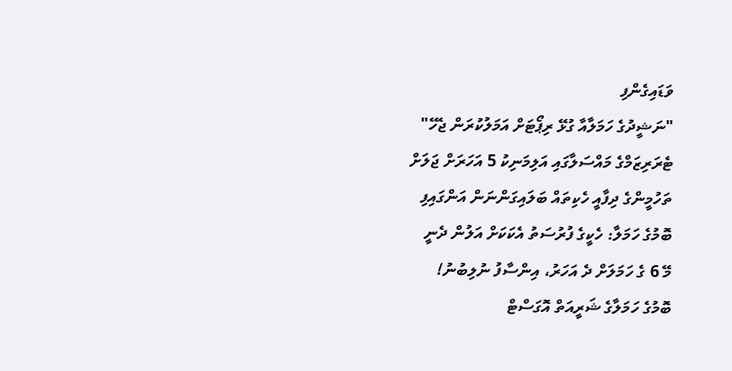ވަޑައިގެންފި
"ނަޝީދުގެ ހަމަލާއާ ގުޅޭ ރިޕޯޓަށް އަމަލުކުރަން ޖެހޭ"
ޓެރަރިޒަމްގެ މައްސަލާގައި އަލިމަނިކު 5 އަހަރަށް ޖަލަށް
ތަހުމީންގެ ދިފާއީ ހެކިތައް ބަލައިގަންނަން އަންގައިފި
ބޮމުގެ ހަމަލާ: ހެކީގެ ފުރުސަތު އެކަކަށް އަލުން ދެނީ
މޭ 6 ގެ ހަމަލަށް ދެ އަހަރު، އިންސާފު ނުލިބުނު!
ބޮމުގެ ހަމަލާގެ ޝަރީއަތް އޮގަސްޓް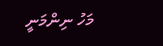މަހު ނިންމަނީ